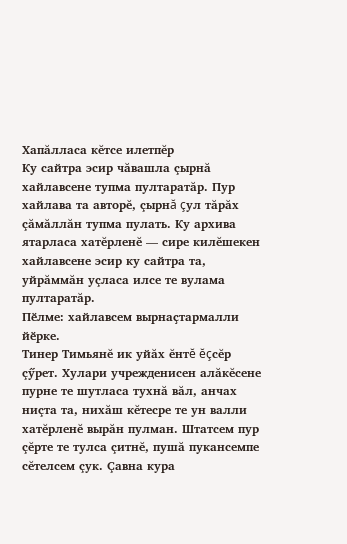Хапăлласа кĕтсе илетпĕр
Ку сайтра эсир чăвашла çырнă хайлавсене тупма пултаратăр. Пур
хайлава та авторĕ, çырнă çул тăрăх çăмăллăн тупма пулать. Ку архива
ятарласа хатĕрленĕ — сире килĕшекен хайлавсене эсир ку сайтра та,
уйрăммăн уçласа илсе те вулама пултаратăр.
Пӗлме: хайлавсем вырнаҫтармалли йӗрке.
Тинер Тимьянĕ ик уйăх ĕнтĕ ĕçсĕр çӳрет. Хулари учрежденисен алăкĕсене пурне те шутласа тухнă вăл, анчах ниçта та, нихăш кĕтесре те ун валли хатĕрленĕ вырăн пулман. Штатсем пур çĕрте те тулса çитнĕ, пушă пукансемпе сĕтелсем çук. Çавна кура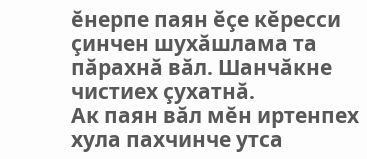ĕнерпе паян ĕçе кĕресси çинчен шухăшлама та пăрахнă вăл. Шанчăкне чистиех çухатнă.
Ак паян вăл мĕн иртенпех хула пахчинче утса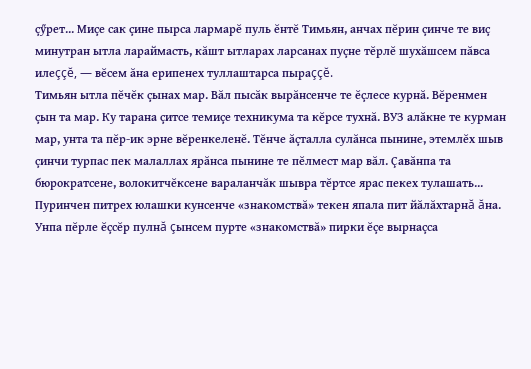çӳрет... Миçе сак çине пырса лармарĕ пуль ĕнтĕ Тимьян, анчах пĕрин çинче те виç минутран ытла лараймасть, кăшт ытларах ларсанах пуçне тĕрлĕ шухăшсем пăвса илеççĕ, — вĕсем ăна ерипенех туллаштарса пыраççĕ.
Тимьян ытла пĕчĕк çынах мар. Вăл пысăк вырăнсенче те ĕçлесе курнă. Вĕренмен çын та мар. Ку тарана çитсе темиçе техникума та кĕрсе тухнă. ВУЗ алăкне те курман мар, унта та пĕр-ик эрне вĕренкеленĕ. Тĕнче ăçталла сулăнса пынине, этемлĕх шыв çинчи турпас пек малаллах ярăнса пынине те пĕлмест мар вăл. Çавăнпа та бюрократсене, волокитчĕксене вараланчăк шывра тĕртсе ярас пекех тулашать... Пуринчен питрех юлашки кунсенче «знакомствă» текен япала пит йăлăхтарнă ăна. Унпа пĕрле ĕçсĕр пулнă çынсем пурте «знакомствă» пирки ĕçе вырнаçса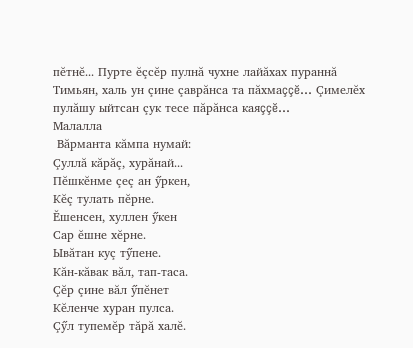пĕтнĕ... Пурте ĕçсĕр пулнă чухне лайăхах пураннă Тимьян, халь ун çине çаврăнса та пăхмаççĕ... Çимелĕх пулăшу ыйтсан çук тесе пăрăнса каяççĕ...
Малалла
 Вăрманта кăмпа нумай:
Çуллă кăрăç, хурăнай...
Пĕшкĕнме çеç ан ӳркен,
Кĕç тулать пĕрне.
Ĕшенсен, хуллен ӳкен
Сар ĕшне хĕрне.
Ывăтан куç тӳпене.
Кăн-кăвак вăл, тап-таса.
Çĕр çине вăл ӳпĕнет
Кĕленче хуран пулса.
Çӳл тупемĕр тăрă халĕ.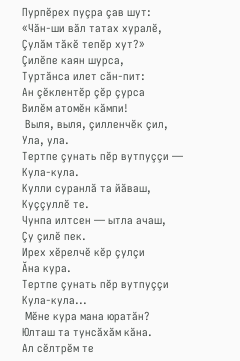Пурпĕрех пуçра çав шут:
«Чăн-ши вăл татах хуралĕ,
Çулăм тăкĕ тепĕр хут?»
Çилĕпе каян шурса,
Туртăнса илет сăн-пит:
Ан çĕклентĕр çĕр çурса
Вилĕм атомĕн кăмпи!
 Выля, выля, çилленчĕк çил,
Ула, ула.
Тертпе çунать пĕр вутпуççи —
Кула-кула.
Кулли суранлă та йăваш,
Куççуллĕ те.
Чунпа илтсен — ытла ачаш,
Çу çилĕ пек.
Ирех хĕрелчĕ кĕр çулçи
Ăна кура.
Тертпе çунать пĕр вутпуççи
Кула-кула...
 Мĕне кура мана юратăн?
Юлташ та тунсăхăм кăна.
Ал сĕлтрĕм те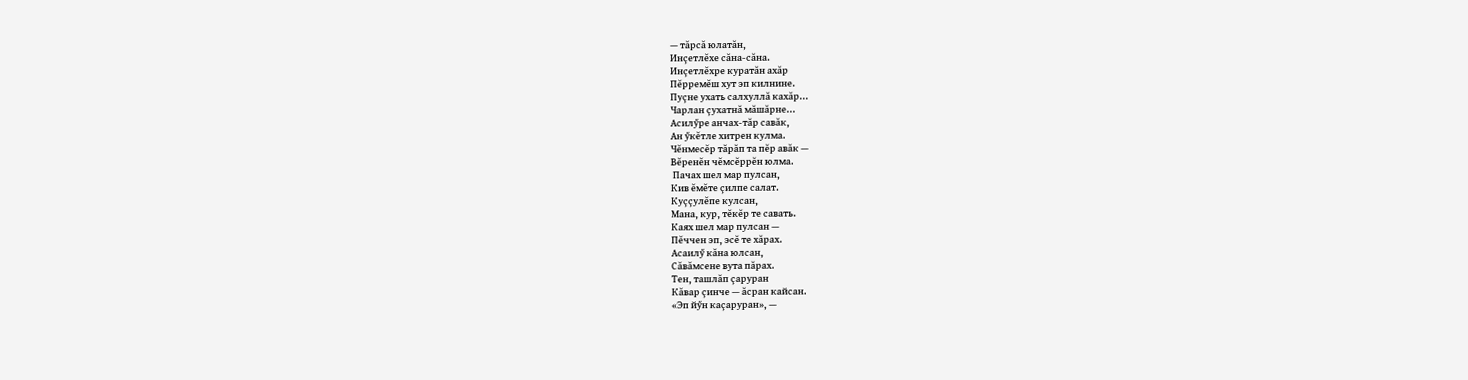— тăрсă юлатăн,
Инçетлĕхе сăна-сăна.
Инçетлĕхре куратăн ахăр
Пĕрремĕш хут эп килнине.
Пуçне ухать салхуллă кахăр...
Чарлан çухатнă мăшăрне...
Асилӳре анчах-тăр савăк,
Ан ӳкĕтле хитрен кулма.
Чĕнмесĕр тăрăп та пĕр авăк —
Вĕренĕн чĕмсĕррĕн юлма.
 Пачах шел мар пулсан,
Кив ĕмĕте çилпе салат.
Куççулĕпе кулсан,
Мана, кур, тĕкĕр те савать.
Каях шел мар пулсан —
Пĕччен эп, эсĕ те хăрах.
Асаилӳ кăна юлсан,
Сăвăмсене вута пăрах.
Тен, ташлăп çаруран
Кăвар çинче — ăсран кайсан.
«Эп йӳн каçаруран», —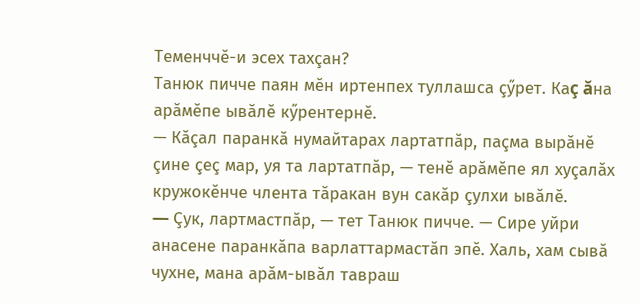Теменччĕ-и эсех тахçан?
Танюк пичче паян мĕн иртенпех туллашса çӳрет. Каç ăна арăмĕпе ывăлĕ кӳрентернĕ.
— Кăçал паранкă нумайтарах лартатпăр, паçма вырăнĕ çине çеç мар, уя та лартатпăр, — тенĕ арăмĕпе ял хуçалăх кружокĕнче члента тăракан вун сакăр çулхи ывăлĕ.
— Çук, лартмастпăр, — тет Танюк пичче. — Сире уйри анасене паранкăпа варлаттармастăп эпĕ. Халь, хам сывă чухне, мана арăм-ывăл тавраш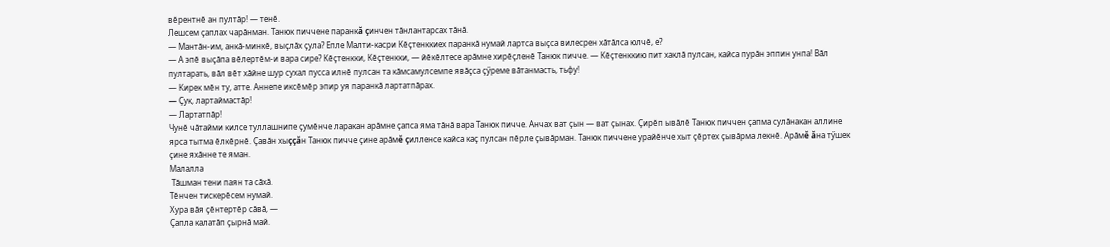вĕрентнĕ ан пултăр! — тенĕ.
Лешсем çаплах чарăнман. Танюк пиччене паранкă çинчен тăнлантарсах тăнă.
— Мантăн-им, анкă-минкĕ, выçлăх çула? Епле Малти-касри Кĕçтенккиех паранкă нумай лартса выçса вилесрен хăтăлса юлчĕ, е?
— А эпĕ выçăпа вĕлертĕм-и вара сире? Кĕçтенкки, Кĕçтенкки, — йĕкĕлтесе арăмне хирĕçленĕ Танюк пичче. — Кĕçтенккию пит хаклă пулсан, кайса пурăн эппин унпа! Вăл пултарать, вăл вĕт хăйне шур сухал пусса илнĕ пулсан та кăмсамулсемпе явăçса çӳреме вăтанмасть, тьфу!
— Кирек мĕн ту, атте. Аннепе иксĕмĕр эпир уя паранкă лартатпăрах.
— Çук, лартаймастăр!
— Лартатпăр!
Чунĕ чăтайми килсе туллашнипе çумĕнче ларакан арăмне çапса яма тăнă вара Танюк пичче. Анчах ват çын — ват çынах. Çирĕп ывăлĕ Танюк пиччен çапма сулăнакан аллине ярса тытма ĕлкĕрнĕ. Çавăн хыççăн Танюк пичче çине арăмĕ çилленсе кайса каç пулсан пĕрле çывăрман. Танюк пиччене урайĕнче хыт çĕртех çывăрма лекнĕ. Арăмĕ ăна тӳшек çине яхăнне те яман.
Малалла
 Тăшман тени паян та сăхă.
Тĕнчен тискерĕсем нумай.
Хура вăя çĕнтертĕр сăвă, —
Çапла калатăп çырнă май.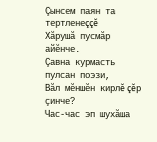Çынсем паян та тертленеççĕ
Хăрушă пусмăр айĕнче.
Çавна курмасть пулсан поэзи,
Вăл мĕншĕн кирлĕ çĕр çинче?
Час-час эп шухăша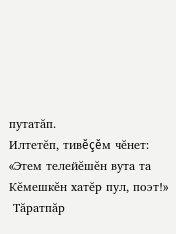путатăп.
Илтетĕп, тивĕçĕм чĕнет:
«Этем телейĕшĕн вута та
Кĕмешкĕн хатĕр пул, поэт!»
 Тăратпăр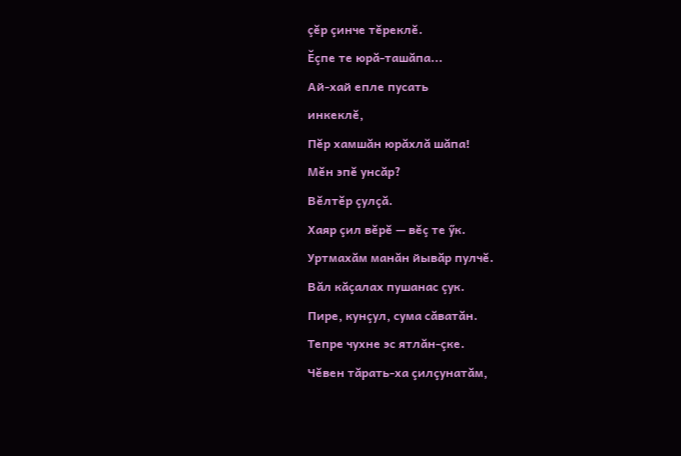çĕр çинче тĕреклĕ.
Ĕçпе те юрă-ташăпа...
Ай-хай епле пусать
инкеклĕ,
Пĕр хамшăн юрăхлă шăпа!
Мĕн эпĕ унсăр?
Вĕлтĕр çулçă.
Хаяр çил вĕрĕ — вĕç те ӳк.
Уртмахăм манăн йывăр пулчĕ.
Вăл кăçалах пушанас çук.
Пире, кунçул, сума сăватăн.
Тепре чухне эс ятлăн-çке.
Чĕвен тăрать-ха çилçунатăм,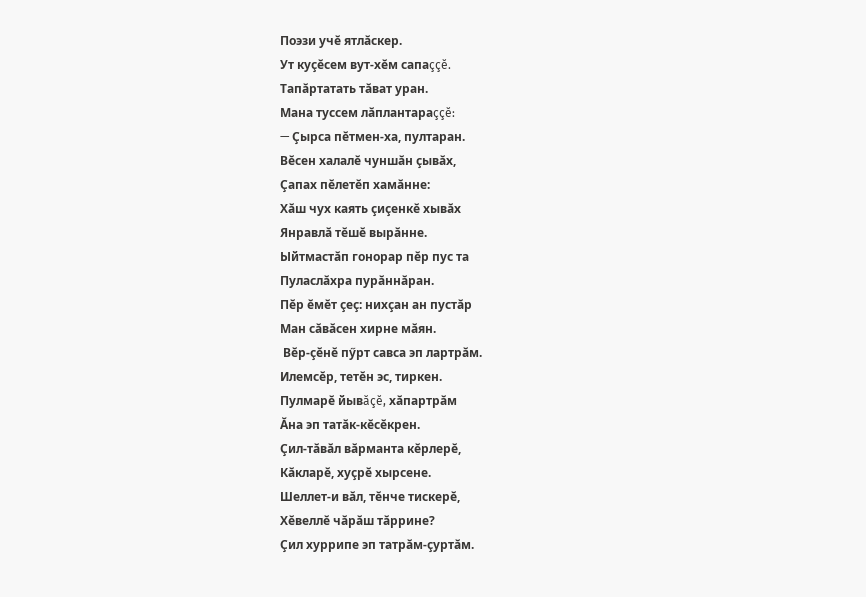Поэзи учĕ ятлăскер.
Ут куçĕсем вут-хĕм сапаççĕ.
Тапăртатать тăват уран.
Мана туссем лăплантараççĕ:
— Çырса пĕтмен-ха, пултаран.
Вĕсен халалĕ чуншăн çывăх,
Çапах пĕлетĕп хамăнне:
Хăш чух каять çиçенкĕ хывăх
Янравлă тĕшĕ вырăнне.
Ыйтмастăп гонорар пĕр пус та
Пуласлăхра пурăннăран.
Пĕр ĕмĕт çеç: нихçан ан пустăр
Ман сăвăсен хирне мăян.
 Вĕр-çĕнĕ пӳрт савса эп лартрăм.
Илемсĕр, тетĕн эс, тиркен.
Пулмарĕ йывăçĕ, хăпартрăм
Ăна эп татăк-кĕсĕкрен.
Çил-тăвăл вăрманта кĕрлерĕ,
Кăкларĕ, хуçрĕ хырсене.
Шеллет-и вăл, тĕнче тискерĕ,
Хĕвеллĕ чăрăш тăррине?
Çил хуррипе эп татрăм-çуртăм.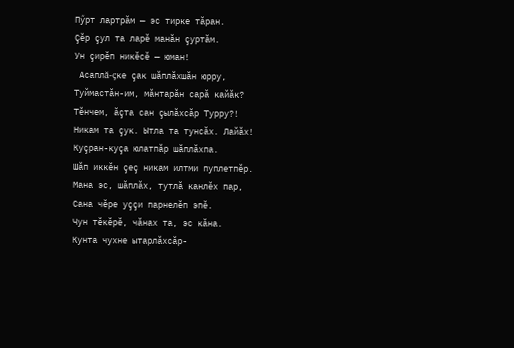Пӳрт лартрăм — эс тирке тăран.
Çĕр çул та ларĕ манăн çуртăм.
Ун çирĕп никĕсĕ — юман!
 Асаплă-çке çак шăплăхшăн юрру,
Туймастăн-им, мăнтарăн сарă кайăк?
Тĕнчем, ăçта сан çылăхсăр Турру?!
Никам та çук. Ытла та тунсăх. Лайăх!
Куçран-куçа юлатпăр шăплăхпа.
Шăп иккĕн çеç никам илтми пуплетпĕр.
Мана эс, шăплăх, тутлă канлĕх пар,
Сана чĕре уççи парнелĕп эпĕ.
Чун тĕкĕрĕ, чăнах та, эс кăна.
Кунта чухне ытарлăхсăр-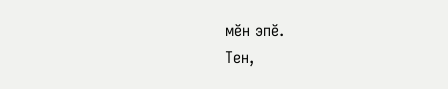мĕн эпĕ.
Тен,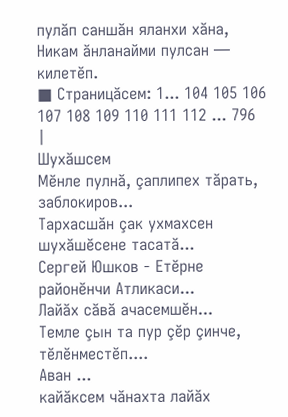пулăп саншăн яланхи хăна,
Никам ăнланайми пулсан — килетĕп.
■ Страницăсем: 1... 104 105 106 107 108 109 110 111 112 ... 796
|
Шухăшсем
Мĕнле пулнă, çаплипех тăрать, заблокиров...
Тархасшăн çак ухмахсен шухăшĕсене тасатă...
Сергей Юшков - Етĕрне районĕнчи Атликаси...
Лайăх сăвă ачасемшĕн...
Темле çын та пур çĕр çинче, тĕлĕнместĕп....
Аван ...
кайăксем чăнахта лайăх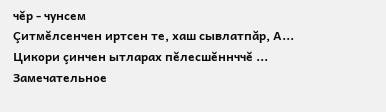чĕр - чунсем
Çитмĕлсенчен иртсен те, хаш сывлатпăр, А...
Цикори çинчен ытларах пĕлесшĕннччĕ ...
Замечательное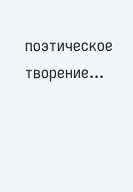поэтическое творение...